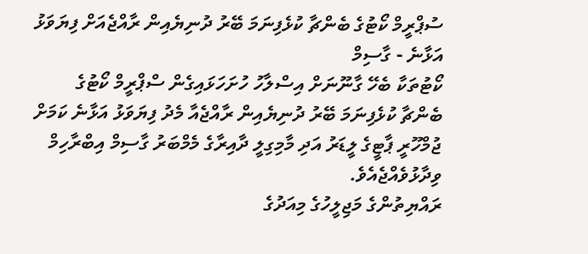ސުޕްރީމް ކޯޓުގެ ބެންޗާ ކުޅެފިނަމަ ބޭރު ދުނިޔެއިން ރާއްޖެއަށް ފިޔަވަޅު އަޅާނެ - ގާސިމް
ކޯޓުތަކާ ބެހޭ ގާނޫނަށް އިސްލާހު ހުށަހަޅައިގެން ސްޕްރީމް ކޯޓުގެ ބެންޗާ ކުޅެފިނަމަ ބޭރު ދުނިޔެއިން ރާއްޖެއާ މެދު ފިޔަވަޅު އަޅާނެ ކަމަށް ޖުމްހޫރީ ޕާޓީގެ ލީޑަރު އަދި މާމިގިލީ ދާއިރާގެ މެމްބަރު ގާސިމް އިބްރާހިމް ވިދާޅުވެއްޖެއެވެ.
ރައްޔިތުންގެ މަޖިލީހުގެ މިއަދުގެ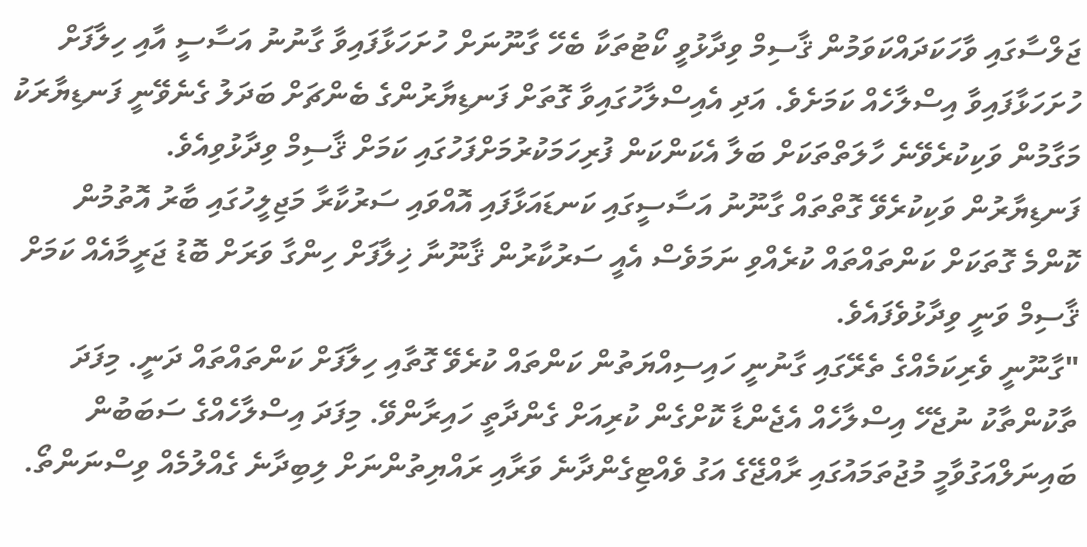ޖަލްސާގައި ވާހަކަދައްކަވަމުން ޤާސިމް ވިދާޅުވީ ކޯޓުތަކާ ބެހޭ ގާނޫނަށް ހުށަހަޅާފައިވާ ގާނުނު އަސާސީ އާއި ހިލާފަށް ހުށަހަޅާފައިވާ އިސްލާހެއް ކަމަށެވެ. އަދި އެއިސްލާހުގައިވާ ގޮތަށް ފަނޑިޔާރުންގެ ބެންޗަށް ބަދަލު ގެނެވޭނީ ފަނޑިޔާރަކު މަގާމުން ވަކިކުރެވޭނެ ހާލަތްތަކަށް ބަލާ އެކަންކަން ފުރިހަމަކުރުމަށްފަހުގައި ކަމަށް ޤާސިމް ވިދާޅުވިއެވެ.
ފަނޑިޔާރުން ވަކިކުރެވޭ ގޮތްތައް ގާނޫނު އަސާސީގައި ކަނޑައަޅާފައި އޮއްވައި ސަރުކާރާ މަޖިލީހުގައި ބާރު އޮތުމުން ކޮންމެ ގޮތަކަށް ކަންތައްތައް ކުރެއްވި ނަމަވެސް އެއީ ސަރުކާރުން ޤާނޫނާ ޚިލާފަށް ހިންގާ ވަރަށް ބޮޑު ޖަރީމާއެއް ކަމަށް ޤާސިމް ވަނީ ވިދާޅުވެފައެވެ.
"ގާނޫނީ ވެރިކަމެއްގެ ތެރޭގައި ގާނުނީ ހައިސިއްޔަތުން ކަންތައް ކުރެވޭ ގޮތާއި ހިލާފަށް ކަންތައްތައް ދަނީ. މިފަދަ ތާކުންތާކު ނުޖެހޭ އިސްލާހެއް އެޖެންޑާ ކޮށްގެން ކުރިއަށް ގެންދާތީ ހައިރާންވޭ. މިފަދަ އިސްލާހެއްގެ ސަބަބުން ބައިނަލްއަގުވާމީ މުޖުތަމައުގައި ރާއްޖޭގެ އަގު ވެއްޓިގެންދާނެ ވަރާއި ރައްޔިތުންނަށް ލިބިދާނެ ގެއްލުމެއް ވިސްނަންތޯ.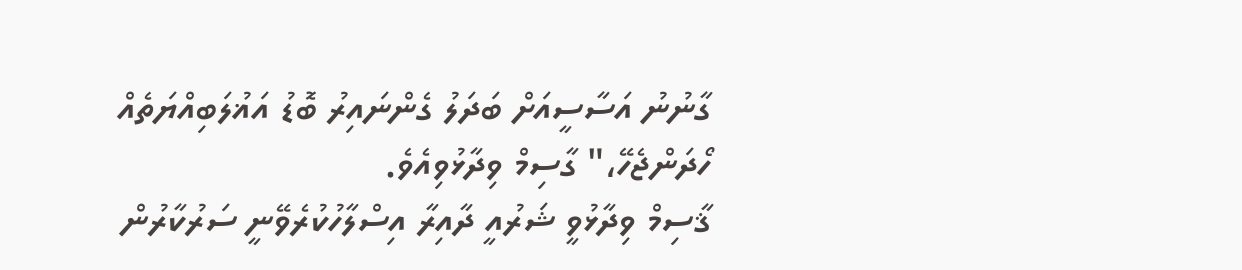ގާނުނު އަސާސީއަށް ބަދަލު ގެންނައިރު ބޮޑު އަޣުލަބިއްޔަތެއް ހޯދަންޖެހޭ،" ގާސިމް ވިދާޅުވިއެވެ.
ޤާސިމް ވިދާޅުވީ ޝަރުއީ ދާއިރާ އިސްލާހުކުރެވޭނީ ސަރުކާރުން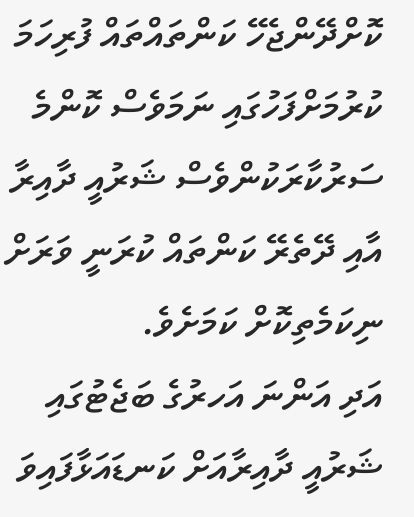ކޮށްދޭންޖެހޭ ކަންތައްތައް ފުރިހަމަ ކުރުމަށްފަހުގައި ނަމަވެސް ކޮންމެ ސަރުކާރަކުންވެސް ޝަރުއީ ދާއިރާ އާއި ދޭތެރޭ ކަންތައް ކުރަނީ ވަރަށް ނިކަމެތިކޮށް ކަމަށެވެ.
އަދި އަންނަ އަހރުގެ ބަޖެޓުގައި ޝަރުއީ ދާއިރާއަށް ކަނޑައަޅާފައިވަ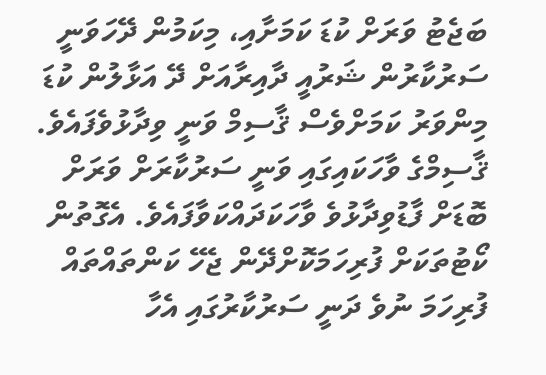ބަޖެޓު ވަރަށް ކުޑަ ކަމަށާއި، މިކަމުން ދޭހަވަނީ ސަރުކާރުން ޝަރުއީ ދާއިރާއަށް ދޭ އަޅާލުން ކުޑަ މިންވަރު ކަމަށްވެސް ޤާސިމް ވަނީ ވިދާޅުވެފައެވެ.
ޤާސިމްގެ ވާހަކައިގައި ވަނީ ސަރުކާރަށް ވަރަށް ބޮޑަށް ފާޑުވިދާޅުވެ ވާހަކަދައްކަވާފައެވެ. އެގޮތުން ކޯޓުތަކަށް ފުރިހަމަކޮށްދޭން ޖެހޭ ކަންތައްތައް ފުރިހަމަ ނުވެ ދަނީ ސަރުކާރުގައި އެހާ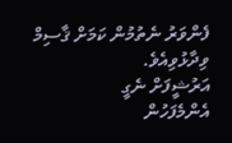ފެންވަރު ނެތުމުން ކަމަށް ޤާސިމް ވިދާޅުވިއެވެ.
އަރުޝީފަށް ނެގީ
އެންމެފަހުން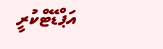އަޕްޑޭޓްކުރީ